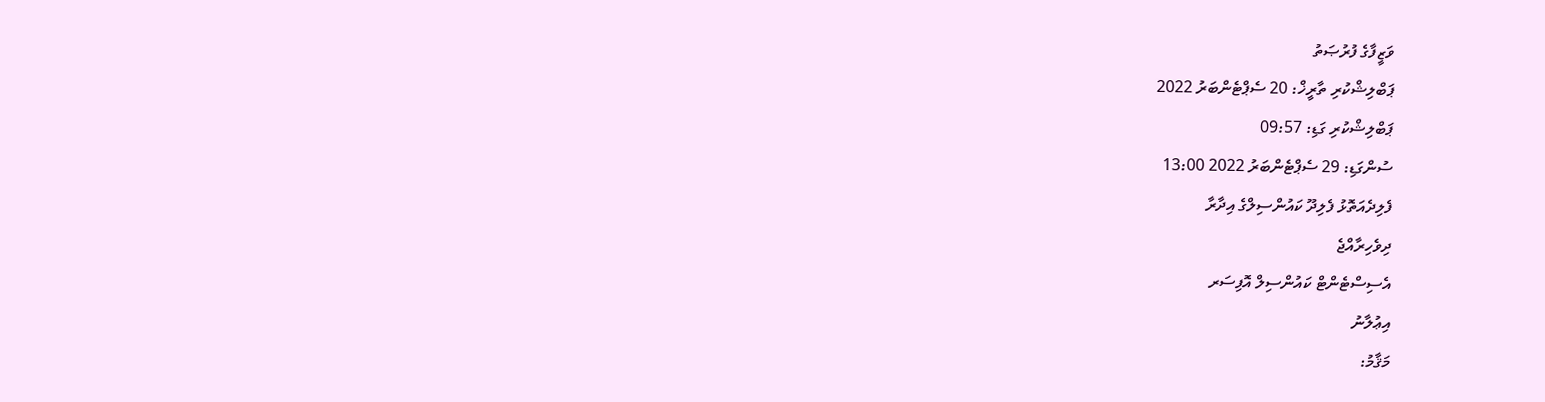ވަޒީފާގެ ފުރުޞަތު
ޕަބްލިޝްކުރި ތާރީޚް: 20 ސެޕްޓެންބަރު 2022
ޕަބްލިޝްކުރި ގަޑި: 09:57
ސުންގަޑި: 29 ސެޕްޓެންބަރު 2022 13:00
ފެލިދެއަތޮޅު ފެލިދޫ ކައުންސިލްގެ އިދާރާ
ދިވެހިރާއްޖެ
އެސިސްޓެންޓް ކައުންސިލް އޮފިސަރ
އިޢުލާނު
މަޤާމު: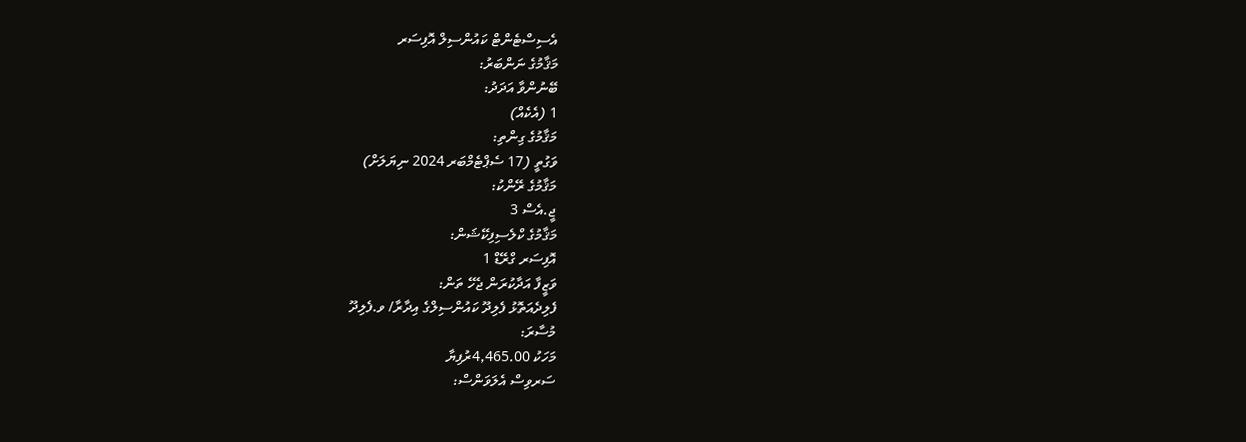އެސިސްޓެންޓް ކައުންސިލް އޮފިސަރ
މަޤާމުގެ ނަންބަރު:
ބޭނުންވާ އަދަދު:
1 (އެކެއް)
މަޤާމުގެ ގިންތި:
ވަގުތީ (17 ސެޕްޓެމްބަރ 2024 ނިޔަލަށް)
މަޤާމުގެ ރޭންކު:
ޖީ.އެސް 3
މަޤާމުގެ ކްލެސިފިކޭޝަން:
އޮފިސަރ ގްރޭޑް 1
ވަޒީފާ އަދާކުރަން ޖެހޭ ތަން:
ފެލިދެއަތޮޅު ފެލިދޫ ކައުންސިލްގެ އިދާރާ/ ވ.ފެލިދޫ
މުސާރަ:
މަހަކު 4,465.00ރުފިޔާ
ސަރވިސް އެލަވަންސް: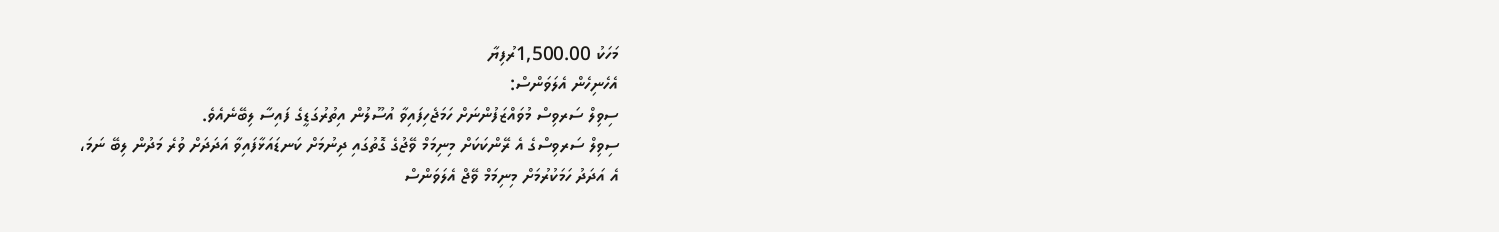މަހަކު 1,500.00ރުފިޔާ
އެހެނިހެން އެލަވަންސް:
ސިވިލް ސަރވިސް މުވައްޒަފުންނަށް ހަމަޖެހިފައިވާ އުސޫލުން އިތުރުގަޑީގެ ފައިސާ ލިބޭނެއެވެ.
ސިވިލް ސަރވިސްގެ އެ ރޭންކަކަށް މިނިމަމް ވޭޖުގެ ގޮތުގައި ދިނުމަށް ކަނޑައަޅާފައިވާ އަދަދަށް ވުރެ މަދުން ލިބޭ ނަމަ،
އެ އަދަދު ހަމަކުރުމަށް މިނިމަމް ވޭޖް އެލަވަންސް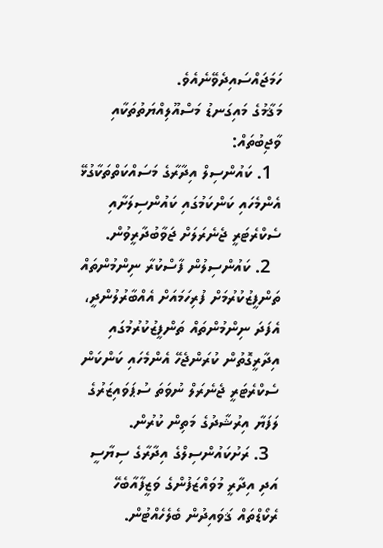ހަމަޖައްސައިދެވޭނެއެވެ.
މަޤާމުގެ މައިގަނޑު މަސްއޫލިއްޔަތުތަކާއި ވާޖިބުތައް:
  1. ކައުންސިލް އިދާރާގެ މަސައްކަތްތަކާގުޅޭ އެންމެހައި ކަންކަމުގައި ކައުންސިލަށާއި ސެކްރެޓަރީ ޖެނެރަލަށް ޖަވާބުދާރީވުން.
  2. ކައުންސިލުން ފާސްކުރާ ނިންމުންތައް ތަންފީޒުކުރުމަށް ފުރިހަމައަށް އެއްބާރުލުންދީ، އެފަދަ ނިންމުންތައް ތަންފީޒުކުރުމުގައި އިދާރީގޮތުން ކުރަންޖެހޭ އެންމެހައި ކަންކަން ސެކްރެޓަރީ ޖެނެރަލް ނުވަތަ ސުޕަވައިޒަރުގެ ލަފަޔާ އިރުޝާދުގެ މަތިން ކުރުން.
  3. ރަށުކައުންސިލްގެ އިދާރާގެ ސިޔާސީ އަދި އިދާރީ މުވައްޒަފުންގެ ވަޒީފާއާބެހޭ ރެކޯޑްތައް ޤަވައިދުން ބެލެހެއްޓުން.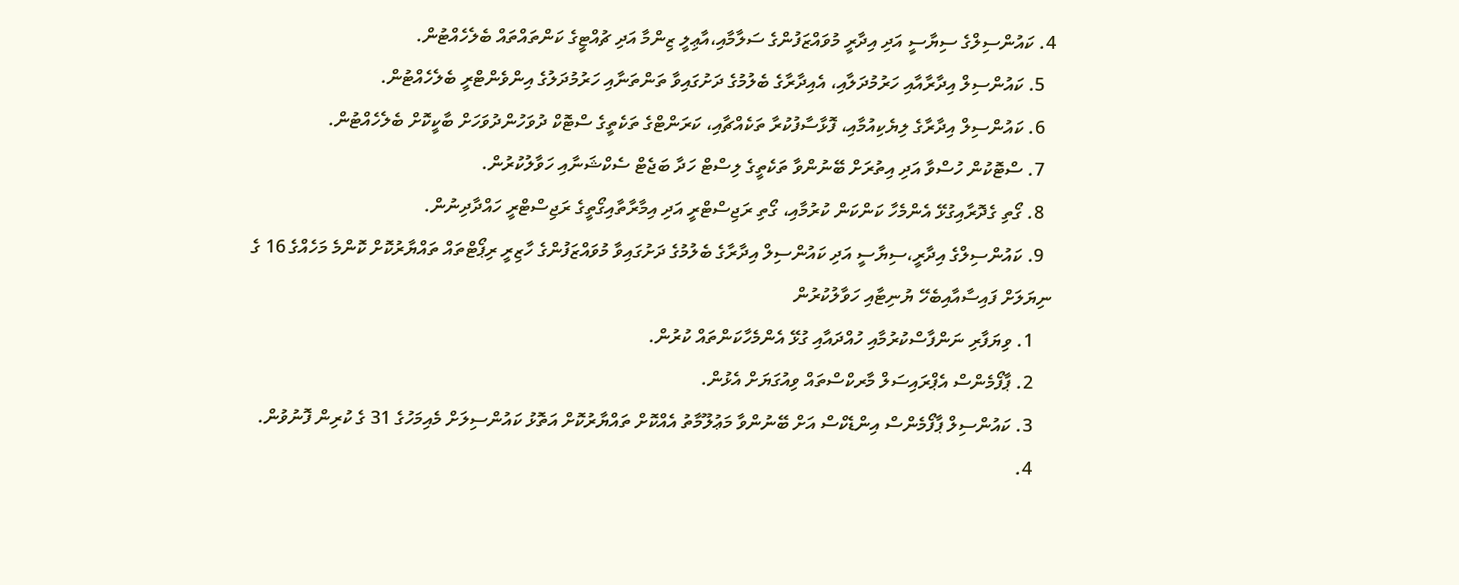4. ކައުންސިލްގެ ސިޔާސީ އަދި އިދާރީ މުވައްޒަފުންގެ ސަލާމާއި،އާޢިލީ ޒިންމާ އަދި ޗުއްޓީގެ ކަންތައްތައް ބެލެހެއްޓުން.
  5. ކައުންސިލް އިދާރާއާއި ހަރުމުދަލާއި، އެއިދާރާގެ ބެލުމުގެ ދަށުގައިވާ ތަންތަނާއި ހަރުމުދަލުގެ އިންވެންޓްރީ ބެލެހެއްޓުން.
  6. ކައުންސިލް އިދާރާގެ ލިޔެކިއުމާއި، ފޮޅާސާފުކުރާ ތަކެއްޗާއި، ކަރަންޓްގެ ތަކެތީގެ ސްޓޮކް ދުވަހުންދުވަހަށް ބާކީކޮށް ބެލެހެއްޓުން.
  7. ސްޓޮކުން ހުސްވާ އަދި އިތުރަށް ބޭނުންވާ ތަކެތީގެ ލިސްޓް ހަދާ ބަޖެޓް ސެކްޝަނާއި ހަވާލުކުރުން.
  8. ގޯތި ގެދޮރާއިގުޅޭ އެންމެހާ ކަންކަން ކުރުމާއި، ގޯތި ރަޖިސްޓްރީ އަދި އިމާރާތާއިގޯތީގެ ރަޖިސްޓްރީ ހައްދާދިނުން.
  9. ކައުންސިލްގެ އިދާރީ،ސިޔާސީ އަދި ކައުންސިލް އިދާރާގެ ބެލުމުގެ ދަށުގައިވާ މުވައްޒަފުންގެ ހާޒިރީ ރިޕޯޓްތައް ތައްޔާރުކޮށް ކޮންމެ މަހެއްގެ 16 ގެ ނިޔަލަށް ފައިސާއާއިބެހޭ ޔުނިޓާއި ހަވާލުކުރުން
    1. ވިޔަފާރި ނަންފާސްކުރުމާއި ހުއްދައާއި ގުޅޭ އެންމެހާކަންތައް ކުރުން.
    2. ޕާފޯމެންސް އެޕްރައިސަލް މާރކްސްތައް ވިއުގަޔަށް އެޅުން.
    3. ކައުންސިލް ޕާފޯމެންސް އިންޑެކްސް އަށް ބޭނުންވާ މަޢުލޫމާތު އެއްކޮށް ތައްޔާރުކޮށް އަތޮޅު ކައުންސިލަށް މެއިމަހުގެ 31 ގެ ކުރިން ފޮނުވުން.
    4.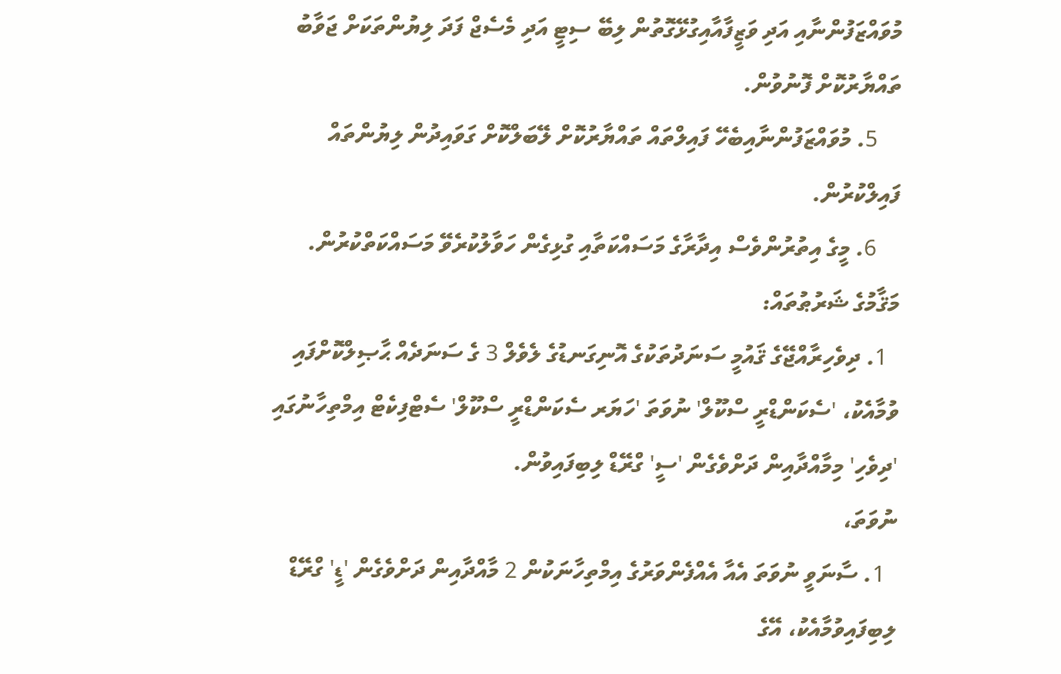މުވައްޒަފުންނާއި އަދި ވަޒީފާއާއިގުޅޭގޮތުން ލިބޭ ސިޓީ އަދި މެސެޖް ފަދަ ލިޔުންތަކަށް ޖަވާބު ތައްޔާރުކޮށް ފޮނުވުން.
    5. މުވައްޒަފުންނާއިބެހޭ ފައިލްތައް ތައްޔާރުކޮށް ލޭބަލްކޮށް ގަވައިދުން ލިޔުންތައް ފައިލްކުރުން.
    6. މީގެ އިތުރުންވެސް އިދާރާގެ މަސައްކަތާއި ގުޅިގެން ހަވާލުކުރެވޭ މަސައްކަތްކުރުން.
މަޤާމުގެ ޝަރުޠުތައް:
  1. ދިވެހިރާއްޖޭގެ ޤައުމީ ސަނަދުތަކުގެ އޮނިގަނޑުގެ ލެވެލް 3 ގެ ސަނަދެއް ޙާޞިލްކޮށްފައި ވުމާއެކު، 'ސެކަންޑްރީ ސްކޫލް' ނުވަތަ 'ހަޔަރ ސެކަންޑްރީ ސްކޫލް' ސެޓްފިކެޓް އިމްތިހާނުގައި 'ދިވެހި' މިމާއްދާއިން ދަށްވެގެން 'ސީ' ގްރޭޑް ލިބިފައިވުން.
ނުވަތަ،
  1. ސާނަވީ ނުވަތަ އެއާ އެއްފެންވަރުގެ އިމްތިހާނަކުން 2 މާއްދާއިން ދަށްވެގެން 'ޑީ' ގްރޭޑް ލިބިފައިވުމާއެކު، އޭގެ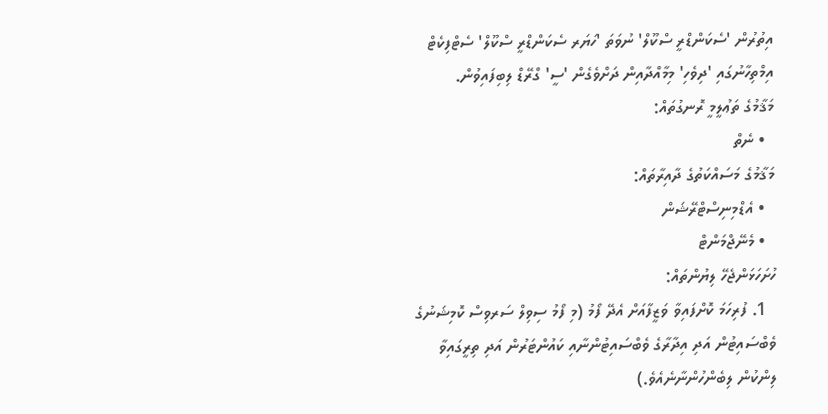އިތުރުން 'ސެކަންޑްރީ ސްކޫލް' ނުވަތަ 'ހަޔަރ ސެކަންޑްރީ ސްކޫލް' ސެޓްފިކެޓް އިމްތިހާނުގައި 'ދިވެހި' މިމާއްދާއިން ދަށްވެގެން 'ސީ' ގްރޭޑް ލިބިފައިވުން.
މަޤާމުގެ ތަޢުލީމީ ރޮނގުތައް:
  • ނެތް
މަޤާމުގެ މަސައްކަތުގެ ދާއިރާތައް:
  • އެޑްމިނިސްޓްރޭޝަން
  • މެނޭޖްމަންޓް
ހުށަހަޅަންޖެހޭ ލިޔުންތައް:
  1. ފުރިހަމަ ކޮށްފައިވާ ވަޒީފާއަށް އެދޭ ފޯމު (މި ފޯމު ސިވިލް ސަރވިސް ކޮމިޝަނުގެ ވެބްސައިޓުން އަދި އިދާރާގެ ވެބްސައިޓުންނާއި ކައުންޓަރުން އަދި ތިރީގައިވާ ލިންކުން ލިބެންހުންނާނެއެވެ.)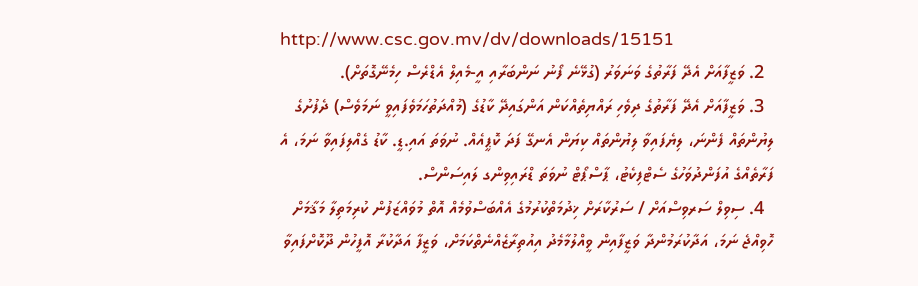http://www.csc.gov.mv/dv/downloads/15151
  2. ވަޒީފާއަށް އެދޭ ފަރާތުގެ ވަނަވަރު (ގުޅޭނެ ފޯނު ނަންބަރާއި އީ-މެއިލް އެޑްރެސް ހިމެނޭގޮތަށް).
  3. ވަޒީފާއަށް އެދޭ ފަރާތުގެ ދިވެހި ރައްޔިތެއްކަން އަންގައިދޭ ކާޑުގެ (މުއްދަތުހަމަވެފައިވީ ނަމަވެސް) ދެފުށުގެ ލިޔުންތައް ފެންނަ، ލިޔެފައިވާ ލިޔުންތައް ކިޔަން އެނގޭ ފަދަ ކޮޕީއެއް. ނުވަތަ އައި.ޑީ. ކާޑު ގެއްލިފައިވާ ނަމަ، އެ ފަރާތެއްގެ އުފަންދުވަހުގެ ސެޓްފިކެޓު، ޕާސްޕޯޓް ނުވަތަ ޑްރައިވިންގ ލައިސަންސް.
  4. ސިވިލް ސަރވިސްއަށް / ސަރުކާރަށް ޚިދުމަތްކުރުމުގެ އެއްބަސްވުމެއް އޮތް މުވައްޒަފުން ކުރިމަތިލާ މަޤާމަށް ހޮވިއްޖެ ނަމަ، އަދާކުރަމުންދާ ވަޒީފާއިން ވީއްލުމާމެދު އިއުތިރާޒެއްނެތްކަމަށް، ވަޒީފާ އަދާކުރާ އޮފީހުން ދޫކޮށްފައިވާ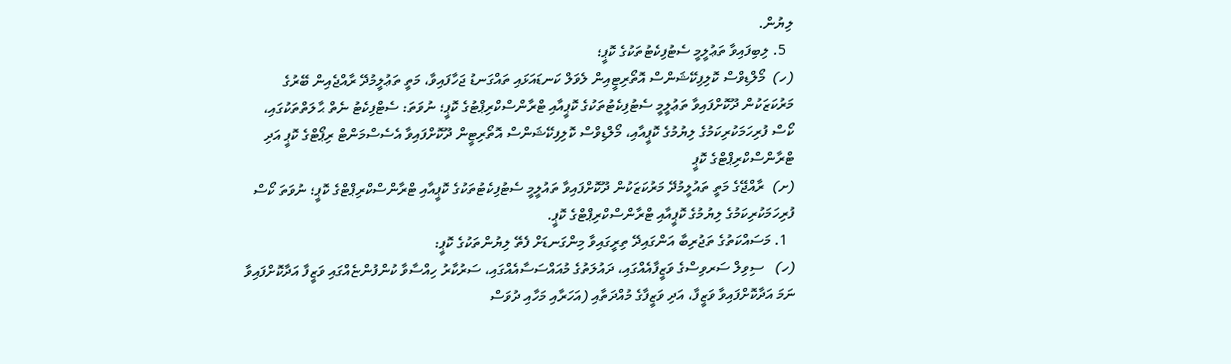ލިޔުން.
  5. ލިބިފައިވާ ތަޢުލީމީ ސެޓުފިކެޓުތަކުގެ ކޮޕީ؛
(ހ)  މޯލްޑިވްސް ކޮލިފިކޭޝަންސް އޮތޯރިޓީއިން ލެވަލް ކަނޑައަޅައި ތައްގަނޑު ޖަހާފައިވާ، މަތީ ތަޢުލީމުދޭ ރާއްޖެއިން ބޭރުގެ މަރުކަޒަކުން ދޫކޮށްފައިވާ ތަޢުލީމީ ސެޓުފިކެޓުތަކުގެ ކޮޕީއާއި ޓްރާންސްކްރިޕްޓުގެ ކޮޕީ؛ ނުވަތަ: ސެޓްފިކެޓު ނެތް ޙާލަތްތަކުގައި، ކޯސް ފުރިހަމަކުރިކަމުގެ ލިޔުމުގެ ކޮޕީއާއި، މޯލްޑިވްސް ކޮލިފިކޭޝަންސް އޮތޯރިޓީން ދޫކޮށްފައިވާ އެސެސްމަންޓް ރިޕޯޓްގެ ކޮޕީ އަދި ޓްރާންސްކްރިޕްޓްގެ ކޮޕީ
(ށ)  ރާއްޖޭގެ މަތީ ތައުލީމުދޭ މަރުކަޒަކުން ދޫކޮށްފައިވާ ތައުލީމީ ސެޓުފިކެޓުތަކުގެ ކޮޕީއާއި ޓްރާންސްކްރިޕްޓްގެ ކޮޕީ؛ ނުވަތަ ކޯސް ފުރިހަމަކުރިކަމުގެ ލިޔުމުގެ ކޮޕީއާއި ޓްރާންސްކްރިޕްޓްގެ ކޮޕީ.
  1. މަސައްކަތުގެ ތަޖުރިބާ އަންގައިދޭ ތިރީގައިވާ މިންގަނޑަށް ފެތޭ ލިޔުންތަކުގެ ކޮޕީ:
(ހ)   ސިވިލް ސަރވިސްގެ ވަޒީފާއެއްގައި، ދައުލަތުގެ މުއައްސަސާއެއްގައި، ސަރުކާރު ހިއްސާވާ ކުންފުންޏެއްގައި ވަޒީފާ އަދާކޮށްފައިވާ ނަމަ އަދާކޮށްފައިވާ ވަޒީފާ، އަދި ވަޒީފާގެ މުއްދަތާއި (އަހަރާއި މަހާއި ދުވަސް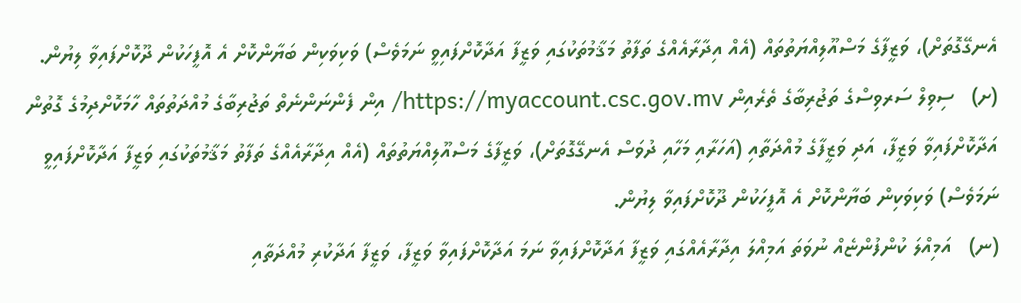އެނގޭގޮތަށް)، ވަޒީފާގެ މަސްއޫލިއްޔަތުތައް (އެއް އިދާރާއެއްގެ ތަފާތު މަޤާމުތަކުގައި ވަޒީފާ އަދާކޮށްފައިވީ ނަމަވެސް) ވަކިވަކިން ބަޔާންކޮށް އެ އޮފީހަކުން ދޫކޮށްފައިވާ ލިޔުން.
(ށ)   ސިވިލް ސަރވިސްގެ ތަޖުރިބާގެ ތެރެއިން https://myaccount.csc.gov.mv/ އިން ފެންނަންނެތް ތަޖުރިބާގެ މުއްދަތުތައް ހާމަކޮށްދިމުގެ ގޮތުން އަދާކޮށްފައިވާ ވަޒީފާ، އަދި ވަޒީފާގެ މުއްދަތާއި (އަހަރާއި މަހާއި ދުވަސް އެނގޭގޮތަށް)، ވަޒީފާގެ މަސްއޫލިއްޔަތުތައް (އެއް އިދާރާއެއްގެ ތަފާތު މަޤާމުތަކުގައި ވަޒީފާ އަދާކޮށްފައިވީ ނަމަވެސް) ވަކިވަކިން ބަޔާންކޮށް އެ އޮފީހަކުން ދޫކޮށްފައިވާ ލިޔުން.
(ނ)   އަމިއްލަ ކުންފުންޏެއް ނުވަތަ އަމިއްލަ އިދާރާއެއްގައި ވަޒީފާ އަދާކޮށްފައިވާ ނަމަ އަދާކޮށްފައިވާ ވަޒީފާ، ވަޒީފާ އަދާކުރި މުއްދަތާއި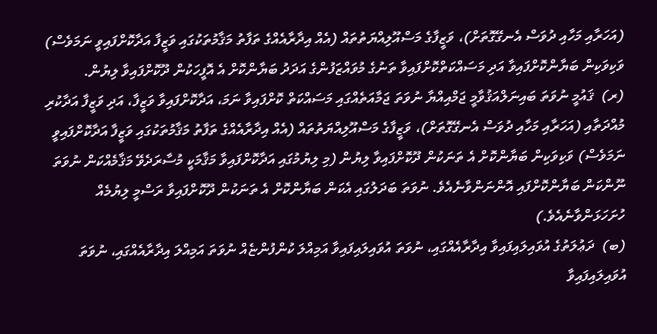(އަހަރާއި މަހާއި ދުވަސް އެނގޭގޮތަށް)، ވަޒީފާގެ މަސްއޫލިއްޔަތުތައް (އެއް އިދާރާއެއްގެ ތަފާތު މަޤާމުތަކުގައި ވަޒީފާ އަދާކޮށްފައިވީ ނަމަވެސް) ވަކިވަކިން ބަޔާންކޮށްފައިވާ އަދި މަސައްކަތްކޮށްފައިވާ ތަނުގެ މުވައްޒަފުންގެ އަދަދު ބަޔާންކޮށް އެ އޮފީހަކުން ދޫކޮށްފައިވާ ލިޔުން.
(ރ)  ޤައުމީ ނުވަތަ ބައިނަލްއަޤުވާމީ ޖަމްއިއްޔާ ނުވަތަ ޖަމާއަތެއްގައި މަސައްކަތް ކޮށްފައިވާ ނަމަ، އަދާކޮށްފައިވާ ވަޒީފާ، އަދި ވަޒީފާ އަދާކުރި މުއްދަތާއި (އަހަރާއި މަހާއި ދުވަސް އެނގޭގޮތަށް)، ވަޒީފާގެ މަސްއޫލިއްޔަތުތައް (އެއް އިދާރާއެއްގެ ތަފާތު މަޤާމުތަކުގައި ވަޒީފާ އަދާކޮށްފައިވީ ނަމަވެސް) ވަކިވަކިން ބަޔާންކޮށް އެ ތަނަކުން ދޫކޮށްފައިވާ ލިޔުން (މި ލިޔުމުގައި އަދާކޮށްފައިވާ މަޤާމަކީ މުސާރަދެވޭ މަޤާމެއްކަން ނުވަތަ ނޫންކަން ބަޔާންކޮށްފައި އޮންނަންވާނެއެވެ. ނުވަތަ ބަދަލުގައި އެކަން ބަޔާންކޮށް އެ ތަނަކުން ދޫކޮށްފައިވާ ރަސްމީ ލިޔުމެއް ހުށަހަޅަންވާނެއެވެ.)
(ބ)  ދަޢުލަތުގެ އުވައިލައިފައިވާ އިދާރާއެއްގައި، ނުވަތަ އުވައިލައިފައިވާ އަމިއްލަ ކުންފުންޏެއް ނުވަތަ އަމިއްލަ އިދާރާއެއްގައި، ނުވަތަ އުވައިލައިފައިވާ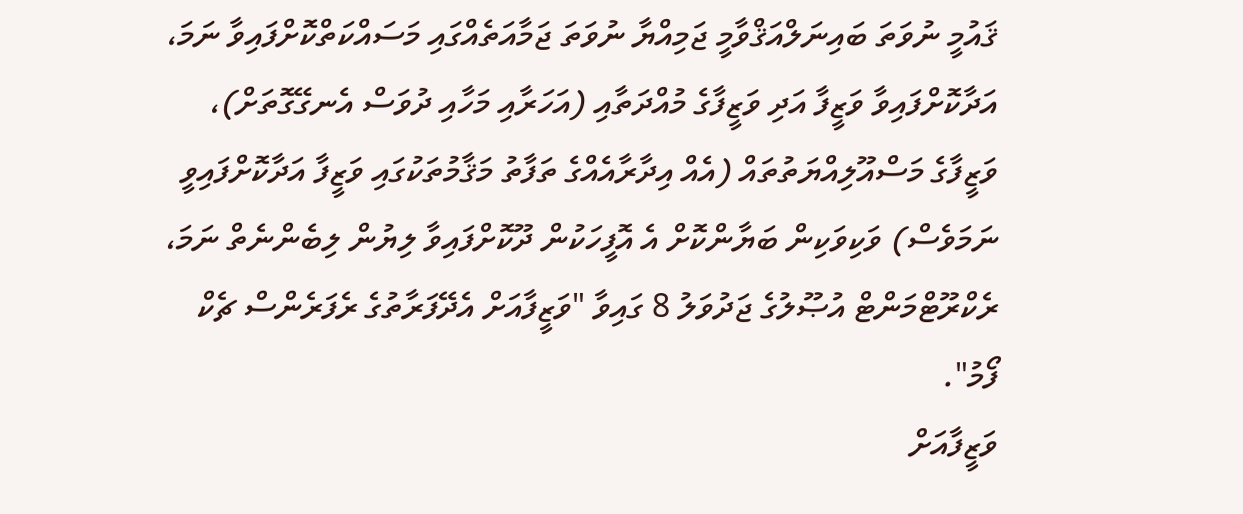ޤައުމީ ނުވަތަ ބައިނަލްއަޤްވާމީ ޖަމިއްޔާ ނުވަތަ ޖަމާއަތެއްގައި މަސައްކަތްކޮށްފައިވާ ނަމަ، އަދާކޮށްފައިވާ ވަޒީފާ އަދި ވަޒީފާގެ މުއްދަތާއި (އަހަރާއި މަހާއި ދުވަސް އެނގޭގޮތަށް)، ވަޒީފާގެ މަސްއޫލިއްޔަތުތައް (އެއް އިދާރާއެއްގެ ތަފާތު މަޤާމުތަކުގައި ވަޒީފާ އަދާކޮށްފައިވީ ނަމަވެސް) ވަކިވަކިން ބަޔާންކޮށް އެ އޮފީހަކުން ދޫކޮށްފައިވާ ލިޔުން ލިބެންނެތް ނަމަ، ރެކްރޫޓްމަންޓް އުޞޫލުގެ ޖަދުވަލު 8 ގައިވާ "ވަޒީފާއަށް އެދޭފަރާތުގެ ރެފަރެންސް ޗެކް ފޯމު".
ވަޒީފާއަށް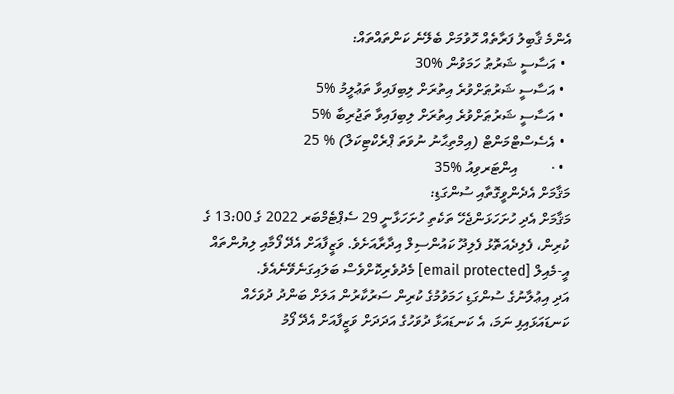އެންމެ ޤާބިލު ފަރާތެއް ހޮވުމަށް ބެލޭނެ ކަންތައްތައް:
  • އަސާސީ ޝަރުޠު ހަމަވުން %30
  • އަސާސީ ޝަރުޠަށްވުރެ އިތުރަށް ލިބިފައިވާ ތަޢުލީމު %5
  • އަސާސީ ޝަރުޠަށްވުރެ އިތުރަށް ލިބިފައިވާ ތަޖުރިބާ %5
  • އެސެސްޓްމަންޓް (އިމްތިޙާނު ނުވަތަ ޕްރެކްޓިކަލް) % 25
  • ·         އިންޓަރވިއު %35
މަޤާމަށް އެދެންވީގޮތާއި ސުންގަޑި:
މަޤާމަށް އެދި ހުށަހަޅަންޖެހޭ ތަކެތި ހުށަހަޅާނީ 29 ސެޕްޓެމްބަރ 2022 ގެ 13:00 ގެ ކުރިން، ފެލިދެއަތޮޅު ފެލިދޫ ކައުންސިލް އިދާރާއަށެވެ. ވަޒީފާއަށް އެދޭ ފޯމާއި ލިޔުންތައް އީ-މެއިލް [email protected] މެދުވެރިކޮށްވެސް ބަލައިގަނެވޭނެއެވެ.
އަދި އިޢުލާނުގެ ސުންގަޑި ހަމަވުމުގެ ކުރިން ސަރުކާރުން އަލަށް ބަންދު ދުވަހެއް ކަނޑައަޅައިފި ނަމަ، އެ ކަނޑައަޅާ ދުވަހުގެ އަދަދަށް ވަޒީފާއަށް އެދޭ ފޯމު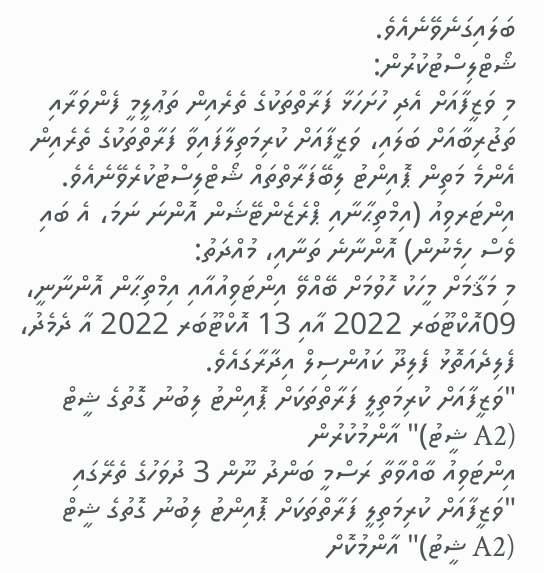ބަލައިގަނެވޭނެއެވެ.
ޝޯޓްލިސްޓުކުރުން:
މި ވަޒީފާއަށް އެދި ހުށަހަޅާ ފަރާތްތަކުގެ ތެރެއިން ތަޢުލީމީ ފެންވަރާއި ތަޖުރިބާއަށް ބަލައި، ވަޒީފާއަށް ކުރިމަތިލާފައިވާ ފަރާތްތަކުގެ ތެރެއިން އެންމެ މަތިން ޕޮއިންޓު ލިބޭފަރާތްތައް ޝޯޓްލިސްޓުކުރެވޭނެއެވެ.
އިންޓަރވިއު (އިމްތިޙާނާއި ޕްރެޒެންޓޭޝަން އޮންނަ ނަމަ، އެ ބައި ވެސް ހިމެނުން) އޮންނާނެ ތަނާއި، މުއްދަތު:
މި މަޤާމަށް މީހަކު ހޮވުމަށް ބޭއްވޭ އިންޓަވިއުއާއި އިމްތިޙާން އޮންނާނީ،  09އޮކްޓޫބަރ 2022 އާއި 13 އޮކްޓޫބަރ 2022 އާ ދެމެދު، ފެލިދެއަތޮޅު ފެލިދޫ ކައުންސިލް އިދާރާގައެވެ.
"ވަޒީފާއަށް ކުރިމަތިލީ ފަރާތްތަކަށް ޕޮއިންޓު ލިބުނު ގޮތުގެ ޝީޓް (A2 ޝީޓު)" އާންމުކުރުން
އިންޓަވިއު ބާއްވާތާ ރަސްމީ ބަންދު ނޫން 3 ދުވަހުގެ ތެރޭގައި "ވަޒީފާއަށް ކުރިމަތިލީ ފަރާތްތަކަށް ޕޮއިންޓު ލިބުނު ގޮތުގެ ޝީޓް (A2 ޝީޓު)" އާންމުކޮށް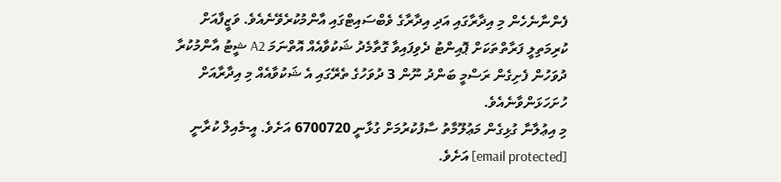ފެންނާނެހެން މި އިދާރާގައި އަދި އިދާރާގެ ވެބްސައިޓްގައި އާންމުކުރެވޭނެއެވެ. ވަޒީފާއަށް ކުރިމަތިލީ ފަރާތްތަކަށް ޕޮއިންޓު ދެވިފައިވާ ގޮތާމެދު ޝަކުވާއެއް އޮތްނަމަ A2 ޝީޓު އާންމުކުރާ ދުވަހުން ފެށިގެން ރަސްމީ ބަންދު ނޫން 3 ދުވަހުގެ ތެރޭގައި އެ ޝަކުވާއެއް މި އިދާރާއަށް ހުށަހަޅަންވާނެއެވެ.
މި އިޢުލާނާ ގުޅިގެން މަޢުލޫމާތު ސާފުކުރުމަށް ގުޅާނީ 6700720 އަށެވެ. އީ-މެއިލް ކުރާނީ [email protected] އަށެވެ.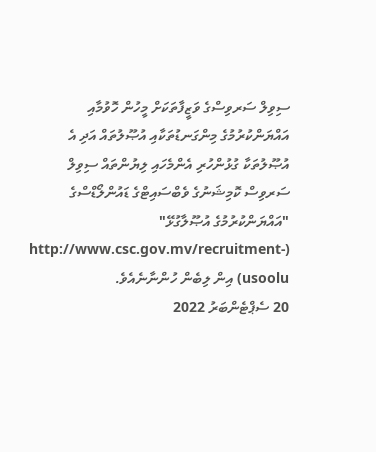ސިވިލް ސަރވިސްގެ ވަޒީފާތަކަށް މީހުން ހޮވުމާއި އައްޔަންކުރުމުގެ މިންގަނޑުތަކާއި އުޞޫލުތައް އަދި އެ އުޞޫލުތަކާ ގުޅުންހުރި އެންމެހައި ލިޔުންތައް ސިވިލް ސަރވިސް ކޮމިޝަނުގެ ވެބްސައިޓްގެ ޑައުންލޯޑްސްގެ "އައްޔަންކުރުމުގެ އުޞޫލާގުޅޭ" (http://www.csc.gov.mv/recruitment-usoolu) އިން ލިބެން ހުންނާނެއެވެ.
20 ސެޕްޓެންބަރު 2022